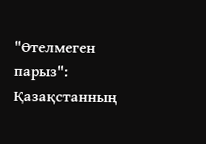"Өтелмеген парыз": Қазақстанның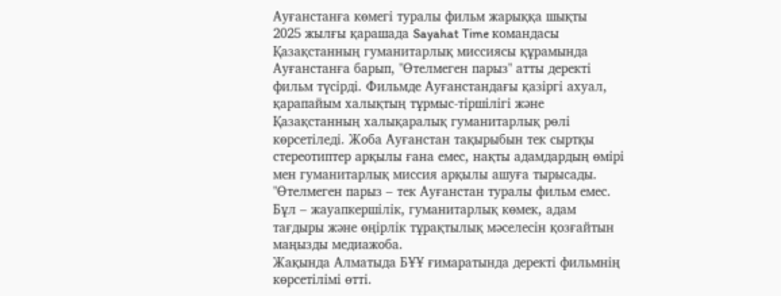Ауғанстанға көмегі туралы фильм жарыққа шықты
2025 жылғы қарашада Sayahat Time командасы Қазақстанның гуманитарлық миссиясы құрамында Ауғанстанға барып, "Өтелмеген парыз" атты деректі фильм түсірді. Фильмде Ауғанстандағы қазіргі ахуал, қарапайым халықтың тұрмыс-тіршілігі және Қазақстанның халықаралық гуманитарлық рөлі көрсетіледі. Жоба Ауғанстан тақырыбын тек сыртқы стереотиптер арқылы ғана емес, нақты адамдардың өмірі мен гуманитарлық миссия арқылы ашуға тырысады. "Өтелмеген парыз – тек Ауғанстан туралы фильм емес. Бұл – жауапкершілік, гуманитарлық көмек, адам тағдыры және өңірлік тұрақтылық мәселесін қозғайтын маңызды медиажоба.
Жақында Алматыда БҰҰ ғимаратында деректі фильмнің көрсетілімі өтті.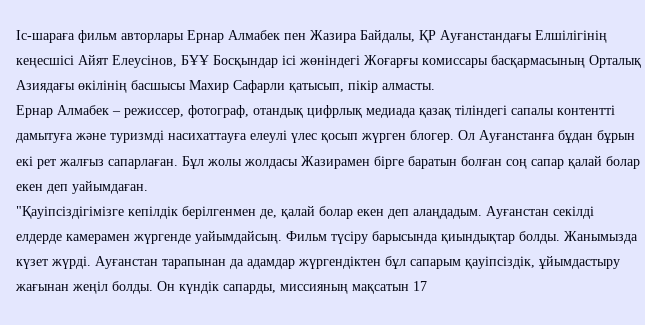Іс-шараға фильм авторлары Ернар Алмабек пен Жазира Байдалы, ҚР Ауғанстандағы Елшілігінің кеңесшісі Айят Елеусінов, БҰҰ Босқындар ісі жөніндегі Жоғарғы комиссары басқармасының Орталық Азиядағы өкілінің басшысы Махир Сафарли қатысып, пікір алмасты.
Ернар Алмабек – режиссер, фотограф, отандық цифрлық медиада қазақ тіліндегі сапалы контентті дамытуға және туризмді насихаттауға елеулі үлес қосып жүрген блогер. Ол Ауғанстанға бұдан бұрын екі рет жалғыз сапарлаған. Бұл жолы жолдасы Жазирамен бірге баратын болған соң сапар қалай болар екен деп уайымдаған.
"Қауіпсіздігімізге кепілдік берілгенмен де, қалай болар екен деп алаңдадым. Ауғанстан секілді елдерде камерамен жүргенде уайымдайсың. Фильм түсіру барысында қиындықтар болды. Жанымызда күзет жүрді. Ауғанстан тарапынан да адамдар жүргендіктен бұл сапарым қауіпсіздік, ұйымдастыру жағынан жеңіл болды. Он күндік сапарды, миссияның мақсатын 17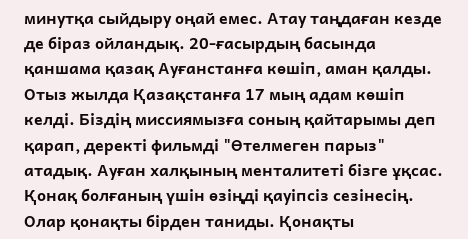минутқа сыйдыру оңай емес. Атау таңдаған кезде де біраз ойландық. 20-ғасырдың басында қаншама қазақ Ауғанстанға көшіп, аман қалды. Отыз жылда Қазақстанға 17 мың адам көшіп келді. Біздің миссиямызға соның қайтарымы деп қарап, деректі фильмді "Өтелмеген парыз" атадық. Ауған халқының менталитеті бізге ұқсас. Қонақ болғаның үшін өзіңді қауіпсіз сезінесің. Олар қонақты бірден таниды. Қонақты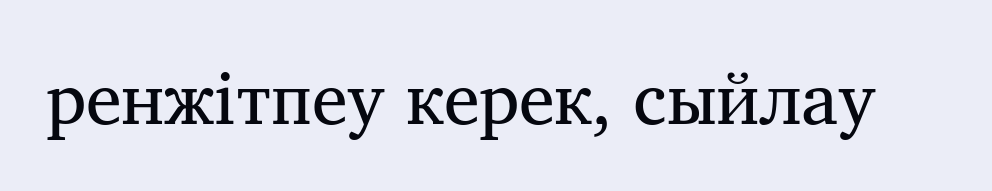ренжітпеу керек, сыйлау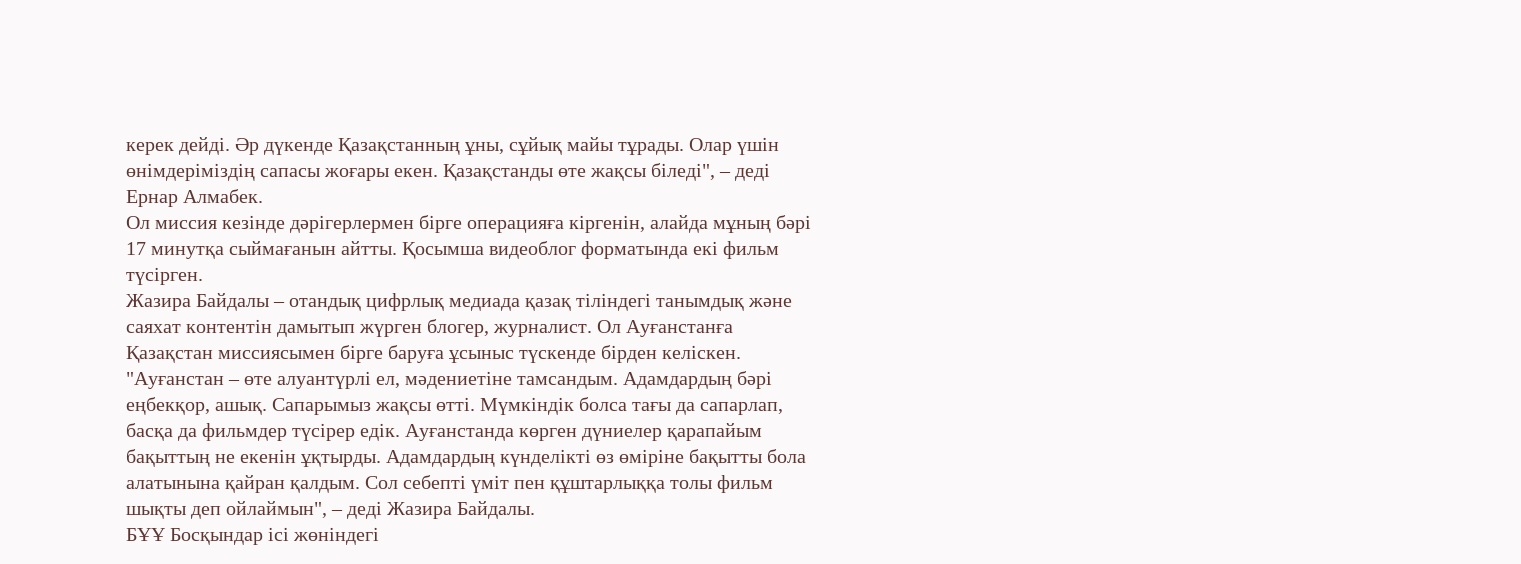керек дейді. Әр дүкенде Қазақстанның ұны, сұйық майы тұрады. Олар үшін өнімдеріміздің сапасы жоғары екен. Қазақстанды өте жақсы біледі", – деді Ернар Алмабек.
Ол миссия кезінде дәрігерлермен бірге операцияға кіргенін, алайда мұның бәрі 17 минутқа сыймағанын айтты. Қосымша видеоблог форматында екі фильм түсірген.
Жазира Байдалы – отандық цифрлық медиада қазақ тіліндегі танымдық және саяхат контентін дамытып жүрген блогер, журналист. Ол Ауғанстанға Қазақстан миссиясымен бірге баруға ұсыныс түскенде бірден келіскен.
"Ауғанстан – өте алуантүрлі ел, мәдениетіне тамсандым. Адамдардың бәрі еңбекқор, ашық. Сапарымыз жақсы өтті. Мүмкіндік болса тағы да сапарлап, басқа да фильмдер түсірер едік. Ауғанстанда көрген дүниелер қарапайым бақыттың не екенін ұқтырды. Адамдардың күнделікті өз өміріне бақытты бола алатынына қайран қалдым. Сол себепті үміт пен құштарлыққа толы фильм шықты деп ойлаймын", – деді Жазира Байдалы.
БҰҰ Босқындар ісі жөніндегі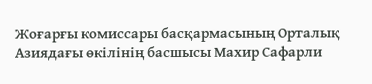Жоғарғы комиссары басқармасының Орталық Азиядағы өкілінің басшысы Махир Сафарли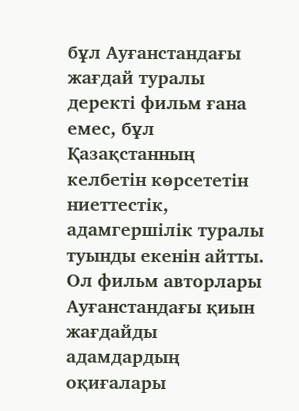бұл Ауғанстандағы жағдай туралы деректі фильм ғана емес, бұл Қазақстанның келбетін көрсететін ниеттестік, адамгершілік туралы туынды екенін айтты. Ол фильм авторлары Ауғанстандағы қиын жағдайды адамдардың оқиғалары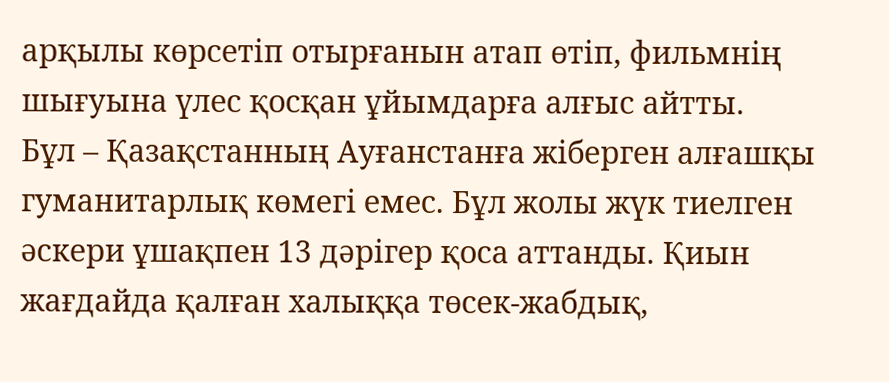арқылы көрсетіп отырғанын атап өтіп, фильмнің шығуына үлес қосқан ұйымдарға алғыс айтты.
Бұл – Қазақстанның Ауғанстанға жіберген алғашқы гуманитарлық көмегі емес. Бұл жолы жүк тиелген әскери ұшақпен 13 дәрігер қоса аттанды. Қиын жағдайда қалған халыққа төсек-жабдық,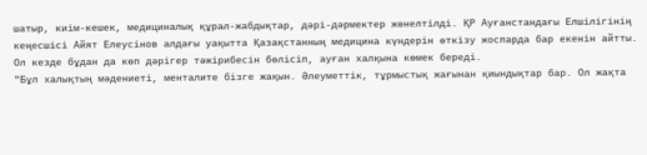шатыр, киім-кешек, медициналық құрал-жабдықтар, дәрі-дәрмектер жөнелтілді. ҚР Ауғанстандағы Елшілігінің кеңесшісі Айят Елеусінов алдағы уақытта Қазақстанның медицина күндерін өткізу жоспарда бар екенін айтты. Ол кезде бұдан да көп дәрігер тәжірибесін бөлісіп, ауған халқына көмек береді.
"Бұл халықтың мәдениеті, менталите бізге жақын. Әлеуметтік, тұрмыстық жағынан қиындықтар бар. Ол жақта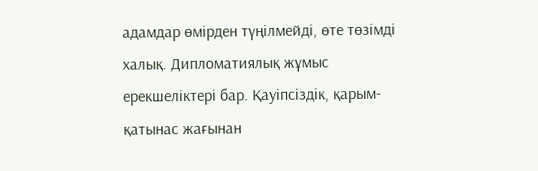адамдар өмірден түңілмейді, өте төзімді халық. Дипломатиялық жұмыс ерекшеліктері бар. Қауіпсіздік, қарым-қатынас жағынан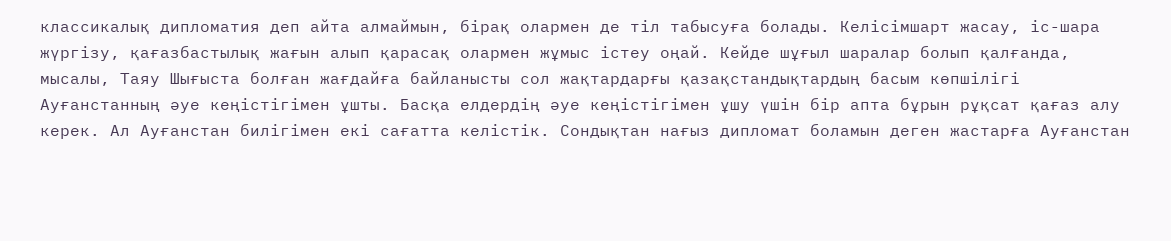классикалық дипломатия деп айта алмаймын, бірақ олармен де тіл табысуға болады. Келісімшарт жасау, іс-шара жүргізу, қағазбастылық жағын алып қарасақ олармен жұмыс істеу оңай. Кейде шұғыл шаралар болып қалғанда, мысалы, Таяу Шығыста болған жағдайға байланысты сол жақтардарғы қазақстандықтардың басым көпшілігі Ауғанстанның әуе кеңістігімен ұшты. Басқа елдердің әуе кеңістігімен ұшу үшін бір апта бұрын рұқсат қағаз алу керек. Ал Ауғанстан билігімен екі сағатта келістік. Сондықтан нағыз дипломат боламын деген жастарға Ауғанстан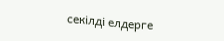секілді елдерге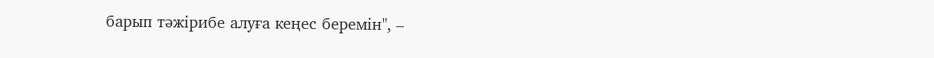барып тәжірибе алуға кеңес беремін", –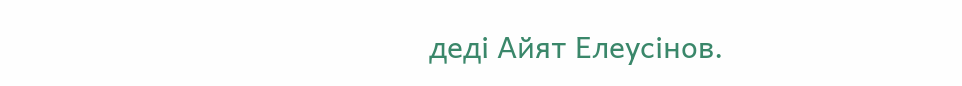деді Айят Елеусінов.